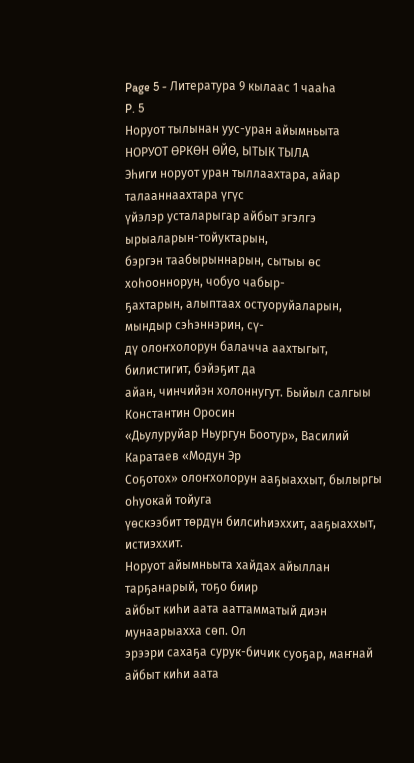Page 5 - Литература 9 кылаас 1 чааһа
P. 5
Норуот тылынан уус-уран айымньыта
НОРУОТ ӨРКӨН ӨЙӨ, ЫТЫК ТЫЛА
Эһиги норуот уран тыллаахтара, айар талааннаахтара үгүс
үйэлэр усталарыгар айбыт эгэлгэ ырыаларын-тойуктарын,
бэргэн таабырыннарын, сытыы өс хоһооннорун, чобуо чабыр-
ҕахтарын, алыптаах остуоруйаларын, мындыр сэһэннэрин, сү-
дү олоҥхолорун балачча аахтыгыт, билистигит, бэйэҕит да
айан, чинчийэн холоннугут. Быйыл салгыы Константин Оросин
«Дьулуруйар Ньургун Боотур», Василий Каратаев «Модун Эр
Соҕотох» олоҥхолорун ааҕыаххыт, былыргы оһуокай тойуга
үөскээбит төрдүн билсиһиэххит, ааҕыаххыт, истиэххит.
Норуот айымньыта хайдах айыллан тарҕанарый, тоҕо биир
айбыт киһи аата ааттамматый диэн мунаарыахха сөп. Ол
эрээри сахаҕа сурук-бичик суоҕар, маҥнай айбыт киһи аата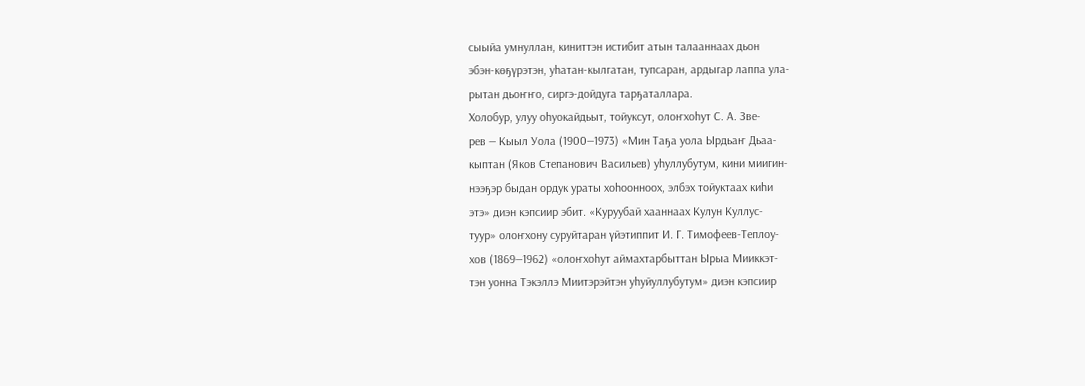сыыйа умнуллан, киниттэн истибит атын талааннаах дьон
эбэн-көҕүрэтэн, уһатан-кылгатан, тупсаран, ардыгар лаппа ула-
рытан дьоҥҥо, сиргэ-дойдуга тарҕаталлара.
Холобур, улуу оһуокайдьыт, тойуксут, олоҥхоһут С. А. Зве-
рев — Кыыл Уола (1900—1973) «Мин Таҕа уола Ырдьаҥ Дьаа-
кыптан (Яков Степанович Васильев) уһуллубутум, кини миигин-
нээҕэр быдан ордук ураты хоһоонноох, элбэх тойуктаах киһи
этэ» диэн кэпсиир эбит. «Куруубай хааннаах Кулун Куллус-
туур» олоҥхону суруйтаран үйэтиппит И. Г. Тимофеев-Теплоу-
хов (1869—1962) «олоҥхоһут аймахтарбыттан Ырыа Мииккэт-
тэн уонна Тэкэллэ Миитэрэйтэн уһуйуллубутум» диэн кэпсиир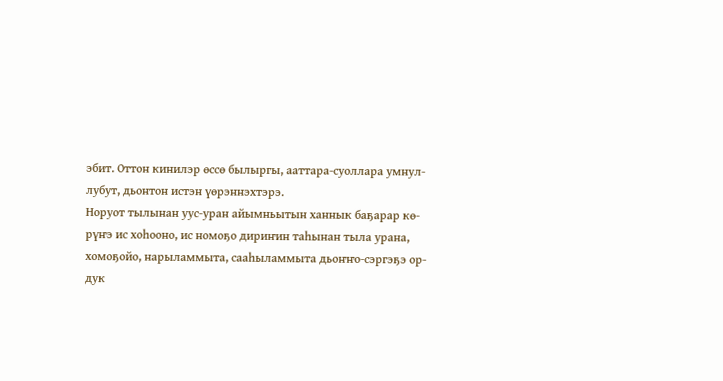эбит. Оттон кинилэр өссө былыргы, ааттара-суоллара умнул-
лубут, дьонтон истэн үөрэннэхтэрэ.
Норуот тылынан уус-уран айымньытын ханнык баҕарар кө-
рүҥэ ис хоһооно, ис номоҕо дириҥин таһынан тыла урана,
хомоҕойо, нарыламмыта, сааһыламмыта дьоҥҥо-сэргэҕэ ор-
дук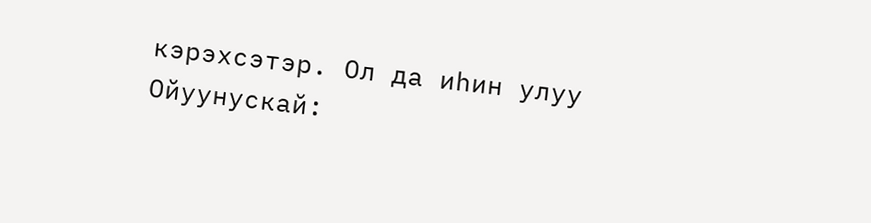кэрэхсэтэр. Ол да иһин улуу Ойуунускай: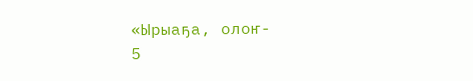«Ырыаҕа, олоҥ-
5